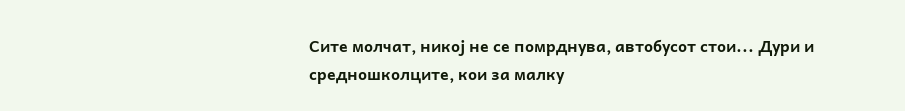Сите молчат, никој не се помрднува, автобусот стои... Дури и средношколците, кои за малку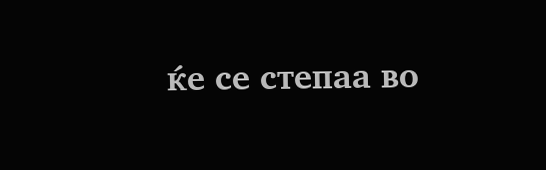ќе се степаа во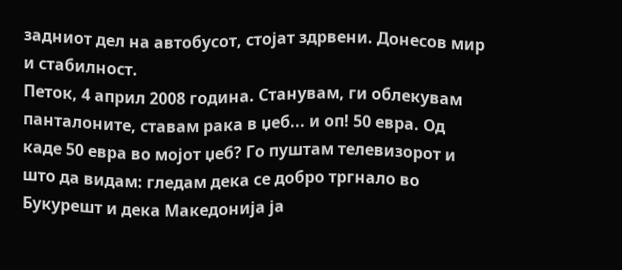задниот дел на автобусот, стојат здрвени. Донесов мир и стабилност.
Петок, 4 април 2008 година. Станувам, ги облекувам панталоните, ставам рака в џеб... и оп! 50 евра. Од каде 50 евра во мојот џеб? Го пуштам телевизорот и што да видам: гледам дека се добро тргнало во Букурешт и дека Македонија ја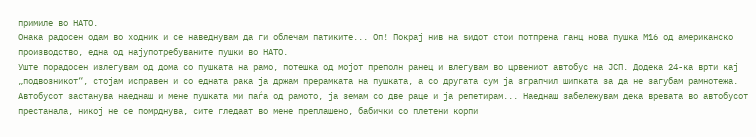примиле во НАТО.
Онака радосен одам во ходник и се наведнувам да ги облечам патиките... Оп! Покрај нив на ѕидот стои потпрена ганц нова пушка М16 од американско производство, една од најупотребуваните пушки во НАТО.
Уште порадосен излегувам од дома со пушката на рамо, потешка од мојот преполн ранец и влегувам во црвениот автобус на ЈСП. Додека 24-ка врти кај „подвозникот“, стојам исправен и со едната рака ја држам прерамката на пушката, а со другата сум ја зграпчил шипката за да не загубам рамнотежа. Автобусот застанува наеднаш и мене пушката ми паѓа од рамото, ја земам со две раце и ја репетирам... Наеднаш забележувам дека вревата во автобусот престанала, никој не се помрднува, сите гледаат во мене преплашено, бабички со плетени корпи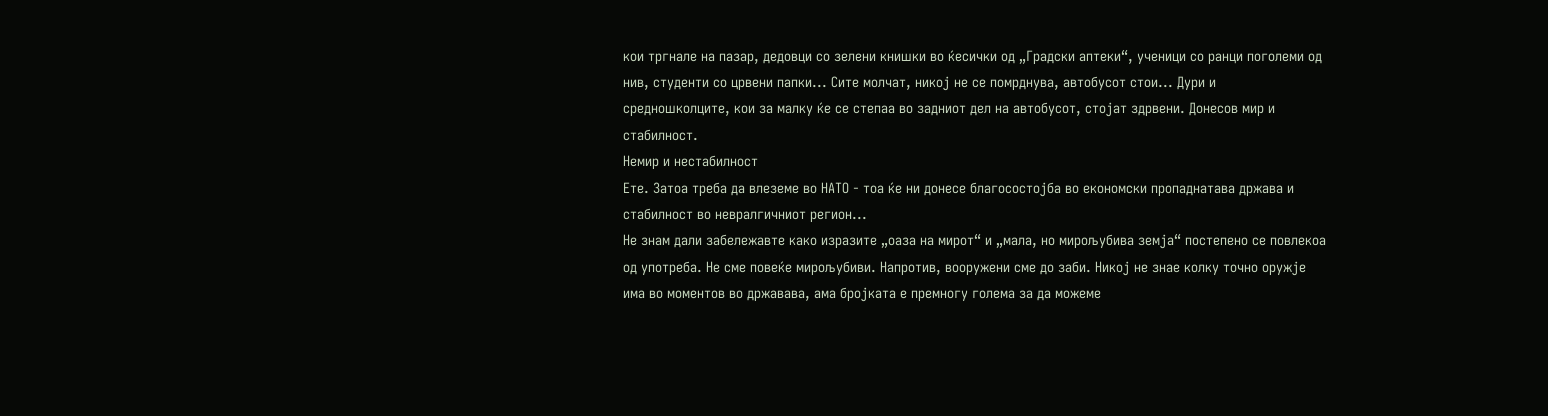кои тргнале на пазар, дедовци со зелени книшки во ќесички од „Градски аптеки“, ученици со ранци поголеми од нив, студенти со црвени папки... Сите молчат, никој не се помрднува, автобусот стои... Дури и средношколците, кои за малку ќе се степаа во задниот дел на автобусот, стојат здрвени. Донесов мир и стабилност.
Немир и нестабилност
Ете. Затоа треба да влеземе во НАТО - тоа ќе ни донесе благосостојба во економски пропаднатава држава и стабилност во невралгичниот регион...
Не знам дали забележавте како изразите „оаза на мирот“ и „мала, но мирољубива земја“ постепено се повлекоа од употреба. Не сме повеќе мирољубиви. Напротив, вооружени сме до заби. Никој не знае колку точно оружје има во моментов во државава, ама бројката е премногу голема за да можеме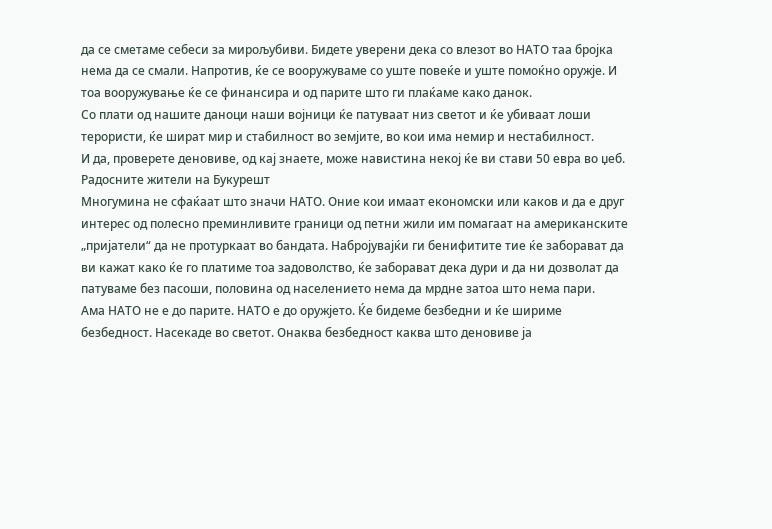да се сметаме себеси за мирољубиви. Бидете уверени дека со влезот во НАТО таа бројка нема да се смали. Напротив, ќе се вооружуваме со уште повеќе и уште помоќно оружје. И тоа вооружување ќе се финансира и од парите што ги плаќаме како данок.
Со плати од нашите даноци наши војници ќе патуваат низ светот и ќе убиваат лоши терористи, ќе шират мир и стабилност во земјите, во кои има немир и нестабилност.
И да, проверете деновиве, од кај знаете, може навистина некој ќе ви стави 50 евра во џеб.
Радосните жители на Букурешт
Многумина не сфаќаат што значи НАТО. Оние кои имаат економски или каков и да е друг интерес од полесно преминливите граници од петни жили им помагаат на американските „пријатели“ да не протуркаат во бандата. Набројувајќи ги бенифитите тие ќе заборават да ви кажат како ќе го платиме тоа задоволство, ќе заборават дека дури и да ни дозволат да патуваме без пасоши, половина од населението нема да мрдне затоа што нема пари.
Ама НАТО не е до парите. НАТО е до оружјето. Ќе бидеме безбедни и ќе шириме безбедност. Насекаде во светот. Онаква безбедност каква што деновиве ја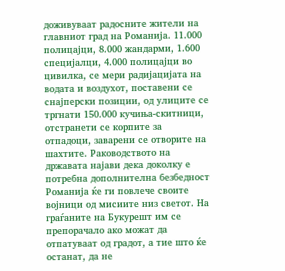доживуваат радосните жители на главниот град на Романија. 11.000 полицајци, 8.000 жандарми, 1.600 специјалци, 4.000 полицајци во цивилка, се мери радијацијата на водата и воздухот, поставени се снајперски позиции, од улиците се тргнати 150.000 кучиња-скитници, отстранети се корпите за отпадоци, заварени се отворите на шахтите. Раководството на државата најави дека доколку е потребна дополнителна безбедност Романија ќе ги повлече своите војници од мисиите низ светот. На граѓаните на Букурешт им се препорачало ако можат да отпатуваат од градот, а тие што ќе останат, да не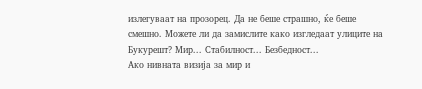излегуваат на прозорец. Да не беше страшно, ќе беше смешно. Можете ли да замислите како изгледаат улиците на Букурешт? Мир... Стабилност... Безбедност...
Ако нивната визија за мир и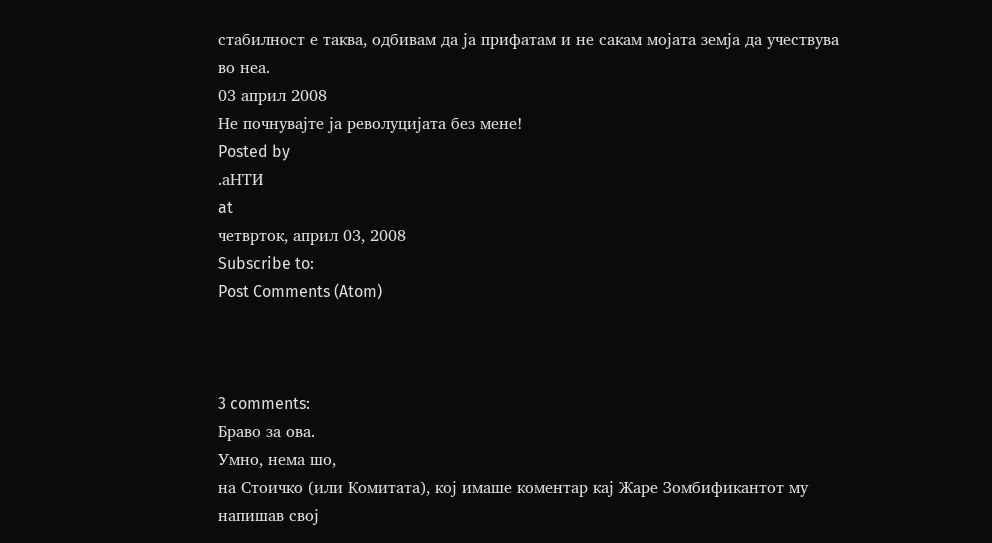стабилност е таква, одбивам да ја прифатам и не сакам мојата земја да учествува во неа.
03 април 2008
Не почнувајте ја револуцијата без мене!
Posted by
.аНТИ
at
четврток, април 03, 2008
Subscribe to:
Post Comments (Atom)



3 comments:
Браво за ова.
Умно, нема шо,
на Стоичко (или Комитата), кој имаше коментар кај Жаре Зомбификантот му напишав свој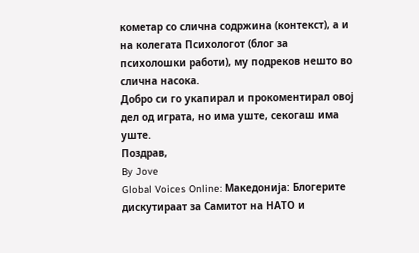кометар со слична содржина (контекст), а и на колегата Психологот (блог за психолошки работи), му подреков нешто во слична насока.
Добро си го укапирал и прокоментирал овој дел од играта, но има уште, секогаш има уште.
Поздрав,
By Jove
Global Voices Online: Македонија: Блогерите дискутираат за Самитот на НАТО и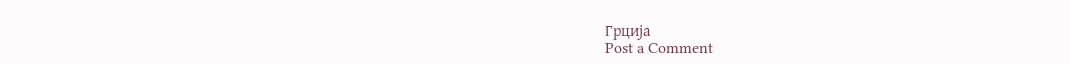Грција
Post a Comment